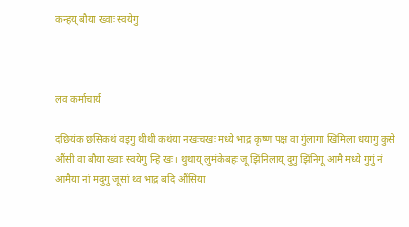कन्हय् बौया ख्वाः स्वयेगु



लव कर्माचार्य

दछियंक छसिकथं वइगु थीथी कथंया नखःचखः मध्ये भाद्र कृष्ण पक्ष वा गुंलागा खिमिला धयागु कुसे औंसी वा बौया ख्वाः स्वयेगु न्हि खः। थुथाय् लुमंकेबहः जू झिंनिलाय् दुगु झिंनिगू आमै मध्ये गुगुं नं आमैया नां मदुगु जूसां थ्व भाद्र बदि औंसिया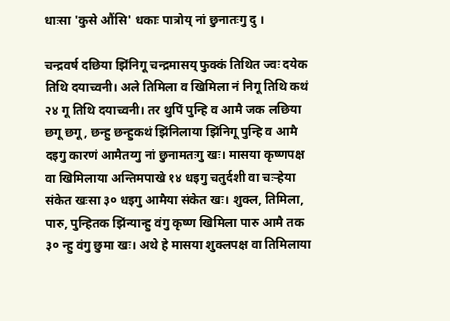धाःसा 'कुसे औंसि' धकाः पात्रोय् नां छुनातःगु दु ।

चन्द्रवर्ष दछिया झिंनिगू चन्द्रमासय् फुक्कं तिथित ज्वः दयेक तिथि दयाच्वनी। अले तिमिला व खिमिला नं निगू तिथि कथं २४ गू तिथि दयाच्वनी। तर थुपिं पुन्हि व आमै जक लछिया छगू छगू, छन्हु छन्हुकथं झिंनिलाया झिंनिगू पुन्हि व आमै दइगु कारणं आमैतय्गु नां छुनामतःगु खः। मासया कृष्णपक्ष वा खिमिलाया अन्तिमपाखे १४ धइगु चतुर्दशी वा चःर्‍हेया संकेत खःसा ३० धइगु आमैया संकेत खः। शुक्ल, तिमिला, पारु, पुन्हितक झिंन्यान्हु वंगु कृष्ण खिमिला पारु आमै तक ३० न्हु वंगु छुमा खः। अथे हे मासया शुक्लपक्ष वा तिमिलाया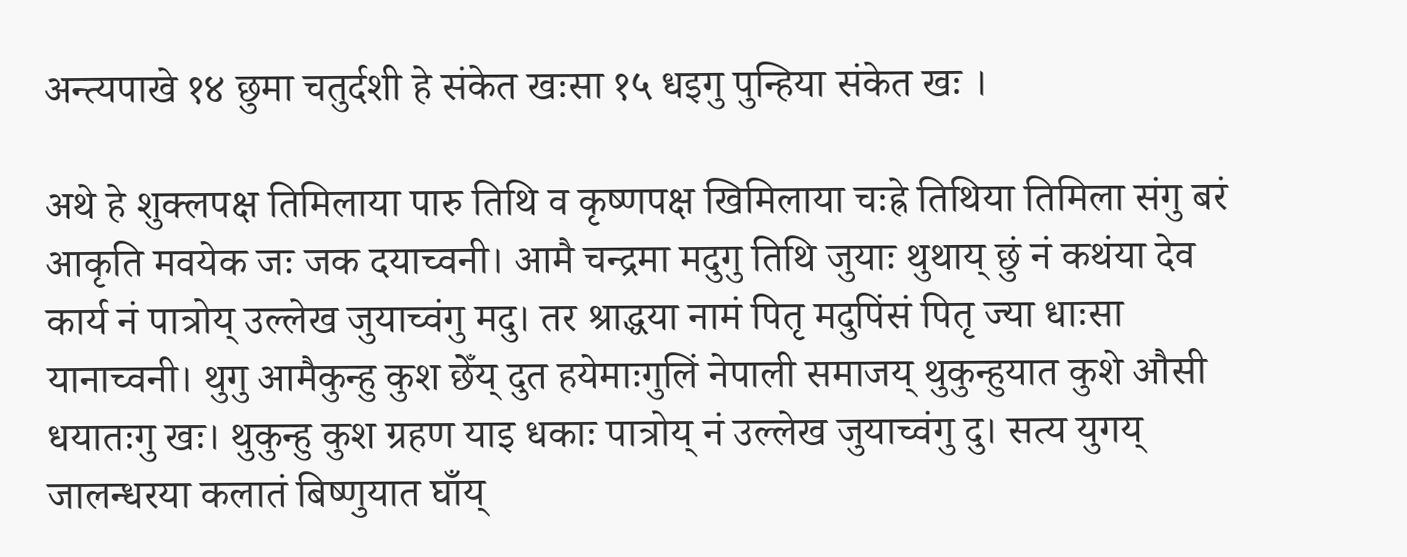अन्त्यपाखे १४ छुमा चतुर्दशी हे संकेत खःसा १५ धइगु पुन्हिया संकेत खः ।

अथे हे शुक्लपक्ष तिमिलाया पारु तिथि व कृष्णपक्ष खिमिलाया चःह्रे तिथिया तिमिला संगु बरं आकृति मवयेक जः जक दयाच्वनी। आमै चन्द्रमा मदुगु तिथि जुयाः थुथाय् छुं नं कथंया देव कार्य नं पात्रोय् उल्लेख जुयाच्वंगु मदु। तर श्राद्धया नामं पितृ मदुपिंसं पितृ ज्या धाःसा यानाच्वनी। थुगु आमैकुन्हु कुश छेँय् दुत हयेमाःगुलिं नेपाली समाजय् थुकुन्हुयात कुशे औसी धयातःगु खः। थुकुन्हु कुश ग्रहण याइ धकाः पात्रोय् नं उल्लेख जुयाच्वंगु दु। सत्य युगय् जालन्धरया कलातं बिष्णुयात घाँय्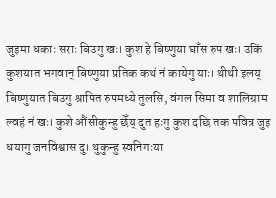जुइमा धकाः सराः बिउगु खः। कुश हे बिष्णुया घाँस रुप खः। उकिं कुशयात भगवान् बिष्णुया प्रतिक कथं नं कायेगु याः। थीथी इलय् बिष्णुयात बिउगु श्रापित रुपमध्ये तुलसि, वंगल सिमा व शालिग्राम ल्वहं नं खः। कुशे औंसीकुन्हु छेँय् दुत हःगु कुश दछि तक पवित्र जुइ धयागु जनविश्वास दु। थुकुन्हु स्वनिगःया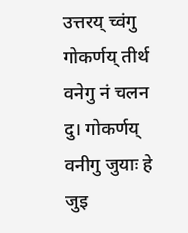उत्तरय् च्वंगु गोकर्णय् तीर्थ वनेगु नं चलन दु। गोकर्णय् वनीगु जुयाः हे जुइ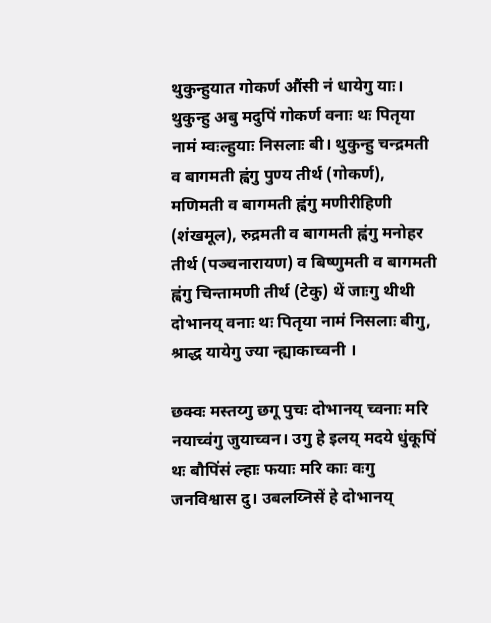थुकुन्हुयात गोकर्ण औंसी नं धायेगु याः। थुकुन्हु अबु मदुपिं गोकर्ण वनाः थः पितृया नामं म्वःल्हुयाः निसलाः बी। थुकुन्हु चन्द्रमती व बागमती ह्वंगु पुण्य तीर्थ (गोकर्ण), मणिमती व बागमती ह्वंगु मणीरीहिणी (शंखमूल), रुद्रमती व बागमती ह्वंगु मनोहर तीर्थ (पञ्चनारायण) व बिष्णुमती व बागमती ह्वंगु चिन्तामणी तीर्थ (टेकु) थें जाःगु थीथी दोभानय् वनाः थः पितृया नामं निसलाः बीगु, श्राद्ध यायेगु ज्या न्ह्याकाच्वनी ।

छक्वः मस्तय्गु छगू पुचः दोभानय् च्वनाः मरि नयाच्वंगु जुयाच्वन। उगु हे इलय् मदये धुंकूपिं थः बौपिंसं ल्हाः फयाः मरि काः वःगु जनविश्वास दु। उबलय्निसें हे दोभानय्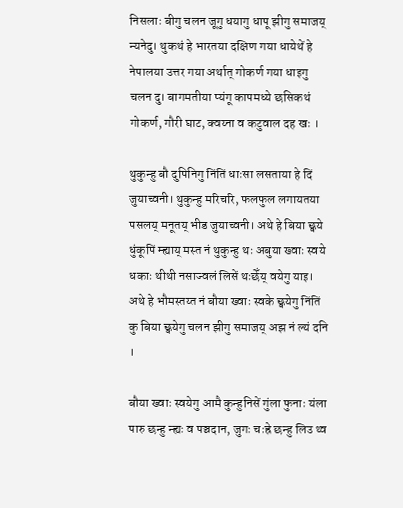निसलाः बीगु चलन जूगु धयागु धापू झीगु समाजय् न्यनेदु। थुकथं हे भारतया दक्षिण गया धायेथें हे नेपालया उत्तर गया अर्थात् गोकर्ण गया धाइगु चलन दु। बागमतीया प्यंगू कापमध्ये छसिकथं गोकर्ण, गौरी घाट, क्वय्ना व कटुवाल दह खः ।

थुकुन्हु बौ दुपिनिगु निंतिं धाःसा लसताया हे दिं जुयाच्वनी। थुकुन्हु मरिचरि, फलफुल लगायतया पसलय् मनूतय् भीड जुयाच्वनी। अथे हे बिया छ्वये धुंकूपिं म्ह्याय् मस्त नं थुकुन्हु थः अबुया ख्वाः स्वये धकाः थीथी नसाज्वलं लिसें थःछेँय् वयेगु याइ। अथे हे भौमस्तय्त नं बौया ख्वाः स्वके छ्वयेगु निंतिं कु बिया छ्वयेगु चलन झीगु समाजय् अझ नं ल्यं दनि ।

बौया ख्वाः स्वयेगु आमै कुन्हुनिसें गुंला फुनाः यंला पारु छन्हु न्ह्यः व पञ्चदान, जुगः चःह्रे छन्हु लिउ थ्व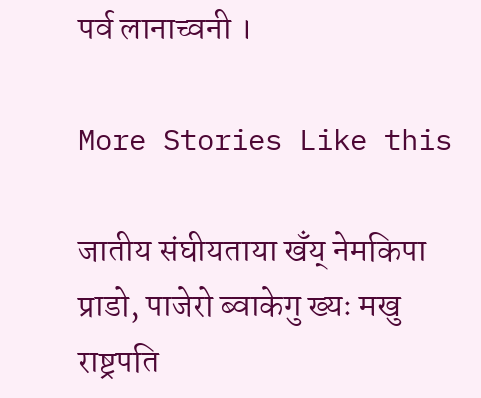पर्व लानाच्वनी ।

More Stories Like this

जातीय संघीयताया खँय् नेमकिपा
प्राडो, पाजेरो ब्वाकेगु ख्यः मखु
राष्ट्रपति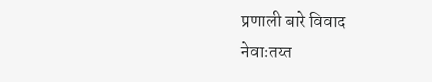प्रणाली बारे विवाद
नेवाःतय्त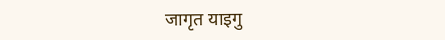जागृत याइगु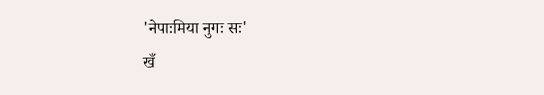'नेपाःमिया नुगः सः'
खँ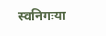स्वनिगःया